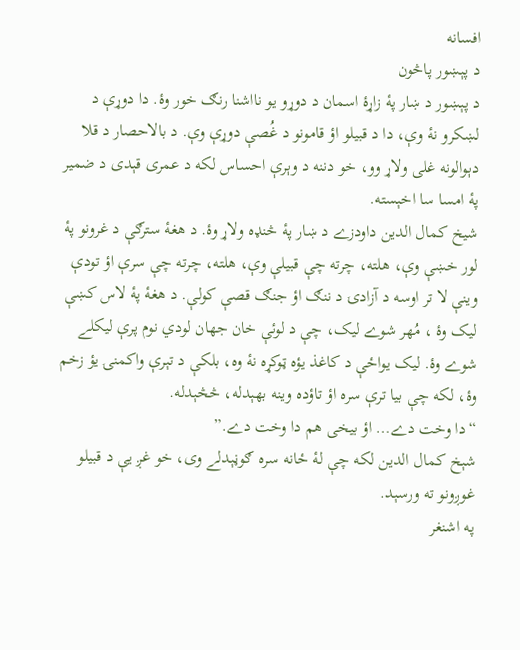افسانه
د پېښور پاڅون
د پېښور د ښار پۀ زاړۀ اسمان د دوړو يو نااشنا رنګ خور وۀ. دا دوړې د لښکرو نۀ وې، دا د قبيلو اؤ قامونو د غُصې دوړې وې. د بالاحصار د قلا دېوالونه غلی ولاړ وو، خو دننه د وېرې احساس لکه د عمری قېدی د ضمير پۀ امسا سا اخېسته.
شيخ کمال الدين داودزے د ښار پۀ څنډه ولاړ وۀ. د هغۀ سترګې د غرونو پۀ لور خښې وې، هلته، چرته چې قبيلې وې، هلته، چرته چې سرې اؤ تودې وينې لا تر اوسه د آزادۍ د ننګ اؤ جنګ قصې کولې. د هغۀ پۀ لاس کښې ليک وۀ ، مُهر شوے ليک، چې د لوئې خان جهان لودي نوم پرې ليکلے شوے وۀ. ليک يواځې د کاغذ يؤه ټوکړه نۀ وه، بلکې د تېرې واکمنۍ يؤ زخم وۀ، لکه چې بيا ترې سره اؤ تاؤده وينه بهېدله، څڅېدله.
“دا وخت دے… اؤ بيخی هم دا وخت دے.”
شېخ کمال الدين لکه چې لۀ ځانه سره ګوڼېدلے وی، خو غږ يې د قبيلو غوږونو ته ورسېد.
په اشنغر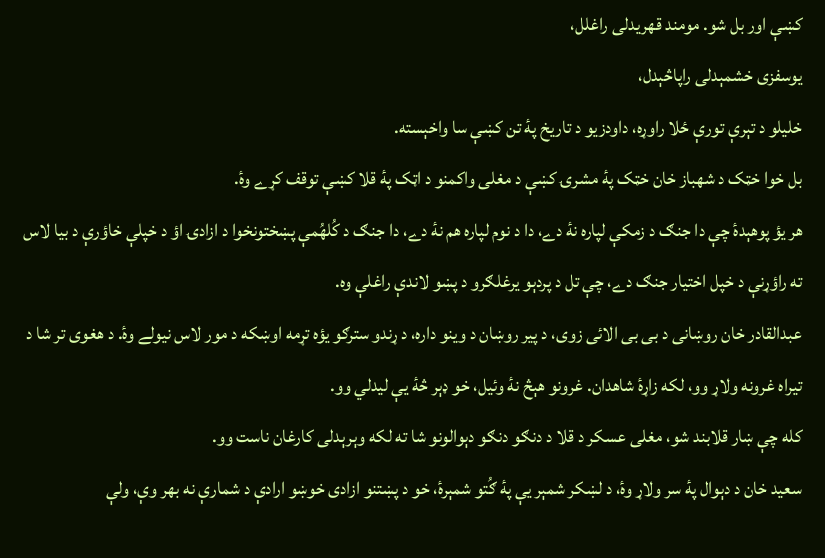کښې اور بل شو. مومند قهريدلی راغلل،
يوسفزی خشمېدلی راپاڅېدل،
خليلو د تېرې تورې ځلا راوړه، داودزيو د تاريخ پۀ تن کښې سا واخېسته.
بل خوا خټک د شهباز خان خټک پۀ مشرۍ کښې د مغلی واکمنو د اټک پۀ قلا کښې توقف کړے وۀ.
هر يؤ پوهېدۀ چې دا جنګ د زمکې لپاره نۀ دے، دا د نوم لپاره هم نۀ دے، دا جنګ د کُلهُمې پښختونخوا د ازادۍ اؤ د خپلې خاؤرې د بيا لاس ته راؤړنې د خپل اختيار جنګ دے، چې تل د پردېو يرغلګرو د پښو لاندې راغلې وه.
عبدالقادر خان روښانی د بی بی الائی زوی، د پير روښان د وينو داره، د ړندو سترګو يؤه تړمه اوښکه د مور لاس نيولے وۀ. د هغوی تر شا د تيراه غرونه ولاړ وو، لکه زاړۀ شاهدان. غرونو هېڅ نۀ وئيل، خو ډېر څۀ يې ليدلي وو.
کله چې ښار قلابند شو، مغلی عسکر د قلا د دنګو دنګو دېوالونو شا ته لکه وېرېدلی کارغان ناست وو.
سعيد خان د دېوال پۀ سر ولاړ وۀ، د لښکر شمېر يې پۀ ګُتو شمېرۀ، خو د پښتنو ازادی خوښو ارادې د شمارې نه بهر وې، ولې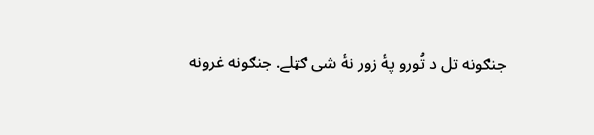جنګونه تل د تُورو پۀ زور نۀ شی ګټلے. جنګونه غرونه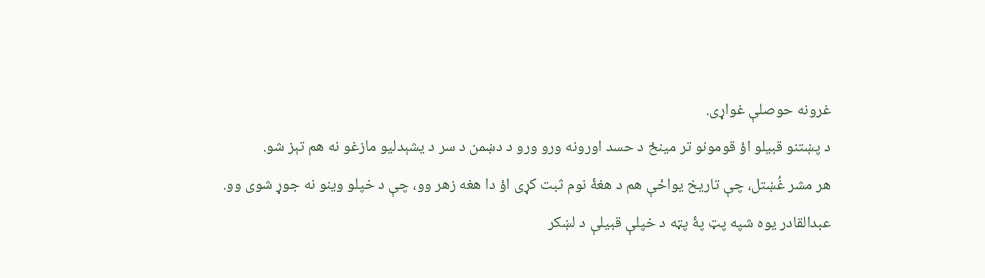غرونه حوصلې غواړی.
د پښتنو قبيلو اؤ قومونو تر مينځ د حسد اورونه ورو ورو د دښمن د سر د يشېدليو مازغو نه هم تېز شو.
هر مشر غُښتل، چې تاريخ يواځې هم د هغۀ نوم ثبت کړی اؤ دا هغه زهر وو، چې د خپلو وينو نه جوړ شوی وو.
عبدالقادر يوه شپه پټ پۀ پټه د خپلې قبيلې د لښکر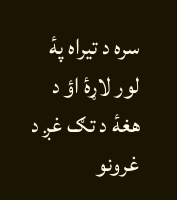سره د تيراه پۀ لور لاړۀ اؤ د هغۀ د تګ غږ د غرونو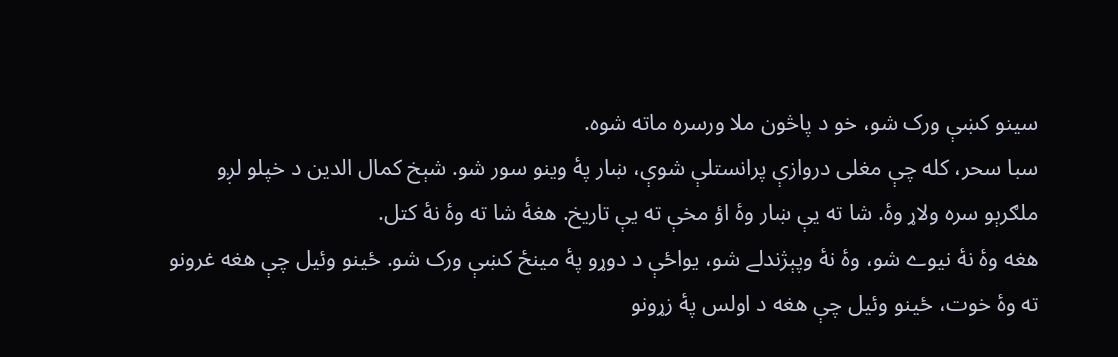سينو کښې ورک شو، خو د پاڅون ملا ورسره ماته شوه.
سبا سحر، کله چې مغلی دروازې پرانستلې شوې، ښار پۀ وينو سور شو. شېخ کمال الدين د خپلو لږو ملګرېو سره ولاړ وۀ. شا ته يې ښار وۀ اؤ مخې ته يې تاريخ. هغۀ شا ته وۀ نۀ کتل.
هغه وۀ نۀ نيوے شو، وۀ نۀ وپېژندلے شو، يواځې د دوړو پۀ مينځ کښې ورک شو. ځينو وئيل چې هغه غرونو ته وۀ خوت، ځينو وئيل چې هغه د اولس پۀ زړونو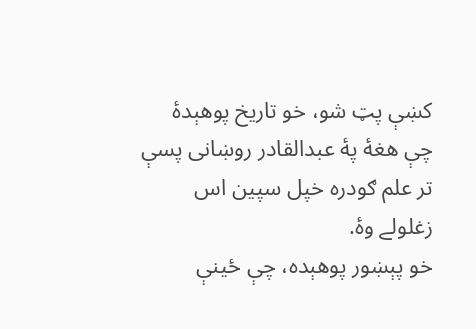کښې پټ شو، خو تاريخ پوهېدۀ چې هغۀ پۀ عبدالقادر روښانی پسې تر علم ګودره خپل سپين اس زغلولے وۀ.
خو پېښور پوهېده، چې ځينې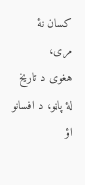کسان نۀ مری،
هغوی د تاريخ لۀ پاڼو، د افسانو اؤ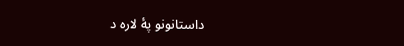داستانونو پۀ لاره د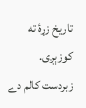تاريخ زړۀ ته کوزېږی.
زبردست کالم دے